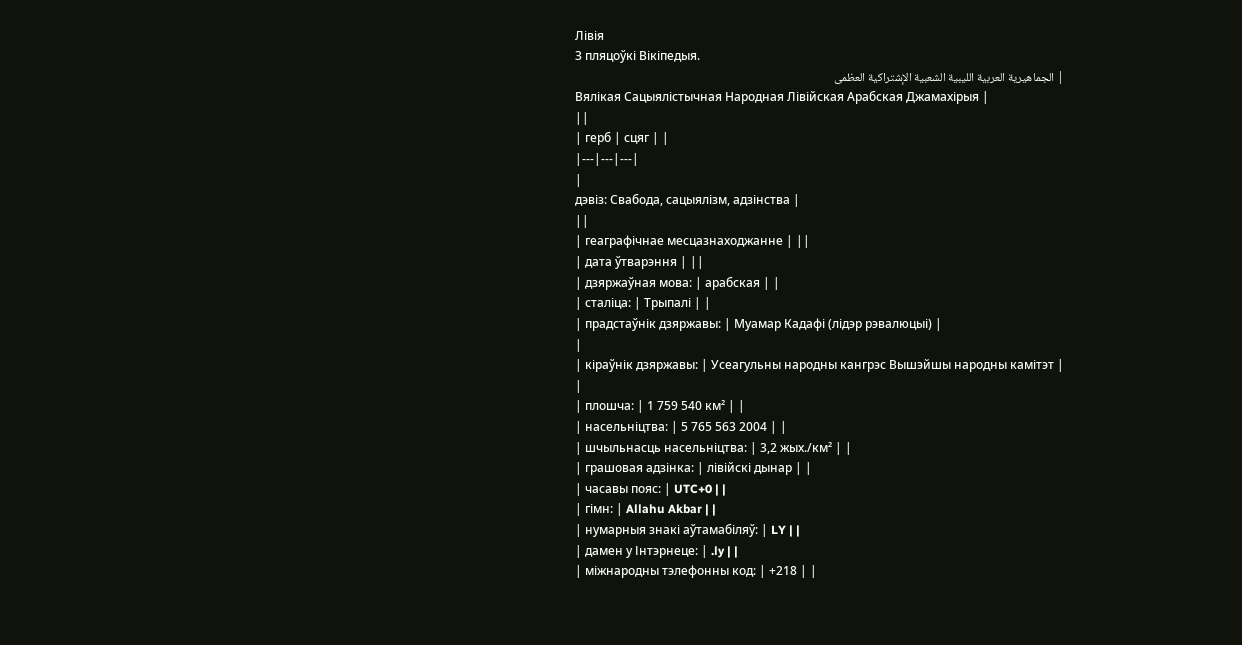Лівія
З пляцоўкі Вікіпедыя.
| الجماهيرية العربية الليبية الشعبية الإشتراكية العظمى
Вялікая Сацыялістычная Народная Лівійская Арабская Джамахірыя |
||
| герб | сцяг | |
|---|---|---|
|
дэвіз: Свабода, сацыялізм, адзінства |
||
| геаграфічнае месцазнаходжанне | ||
| дата ўтварэння | ||
| дзяржаўная мова: | арабская | |
| сталіца: | Трыпалі | |
| прадстаўнік дзяржавы: | Муамар Кадафі (лідэр рэвалюцыі) |
|
| кіраўнік дзяржавы: | Усеагульны народны кангрэс Вышэйшы народны камітэт |
|
| плошча: | 1 759 540 км² | |
| насельніцтва: | 5 765 563 2004 | |
| шчыльнасць насельніцтва: | 3,2 жых./км² | |
| грашовая адзінка: | лівійскі дынар | |
| часавы пояс: | UTC+0 | |
| гімн: | Allahu Akbar | |
| нумарныя знакі аўтамабіляў: | LY | |
| дамен у Інтэрнеце: | .ly | |
| міжнародны тэлефонны код: | +218 | |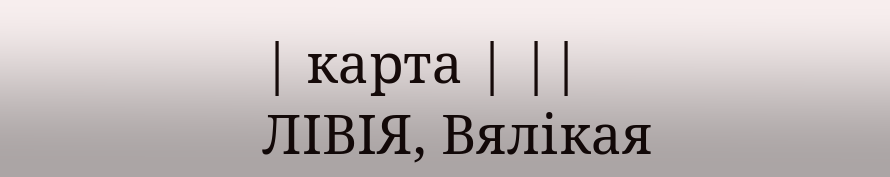| карта | ||
ЛІВІЯ, Вялікая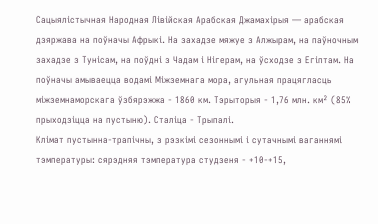Сацыялістычная Народная Лівійская Арабская Джамахірыя — арабская дзяржава на поўначы Афрыкі. На захадзе мяжуе з Алжырам, на паўночным захадзе з Тунісам, на поўдні з Чадам і Нігерам, на ўсходзе з Егіптам. На поўначы амываецца водамі Міжземнага мора, агульная працягласць міжземнаморскага ўзбярэжжа - 1860 км. Тэрыторыя - 1,76 млн. км² (85% прыходзіцца на пустыню). Сталіца - Трыпалі.
Клімат пустынна-трапічны, з рэзкімі сезоннымі і сутачнымі ваганнямі тэмпературы: сярэдняя тэмпература студзеня - +10-+15,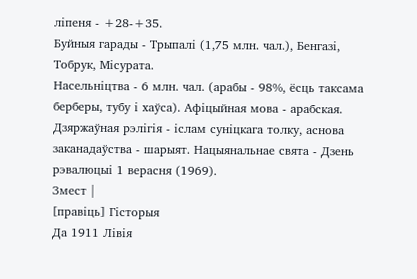ліпеня - +28-+35.
Буйныя гарады - Трыпалі (1,75 млн. чал.), Бенгазі, Тобрук, Місурата.
Насельніцтва - 6 млн. чал. (арабы - 98%, ёсць таксама берберы, тубу і хаўса). Афіцыйная мова - арабская. Дзяржаўная рэлігія - іслам суніцкага толку, аснова заканадаўства - шарыят. Нацыянальнае свята - Дзень рэвалюцыі 1 верасня (1969).
Змест |
[правіць] Гісторыя
Да 1911 Лівія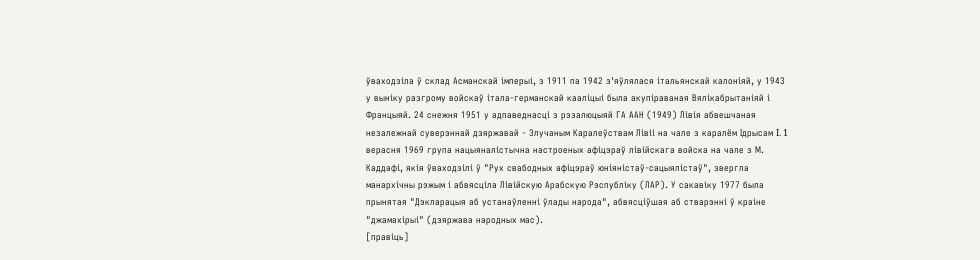ўваходзіла ў склад Асманскай імперыі, з 1911 па 1942 з'яўлялася італьянскай калоніяй, у 1943 у выніку разгрому войскаў італа-германскай кааліцыі была акупіраваная Вялікабрытаніяй і Францыяй. 24 снежня 1951 у адпаведнасці з рэзалюцыяй ГА ААН (1949) Лівія абвешчаная незалежнай суверэннай дзяржавай - Злучаным Каралеўствам Лівіі на чале з каралём Ідрысам I. 1 верасня 1969 група нацыяналістычна настроеных афіцэраў лівійскага войска на чале з М. Каддафі, якія ўваходзілі ў "Рух свабодных афіцэраў юніяністаў-сацыялістаў", звергла манархічны рэжым і абвясціла Лівійскую Арабскую Рэспубліку (ЛАР). У сакавіку 1977 была прынятая "Дэкларацыя аб устанаўленні ўлады народа", абвясціўшая аб стварэнні ў краіне "джамахірыі" (дзяржава народных мас).
[правіць]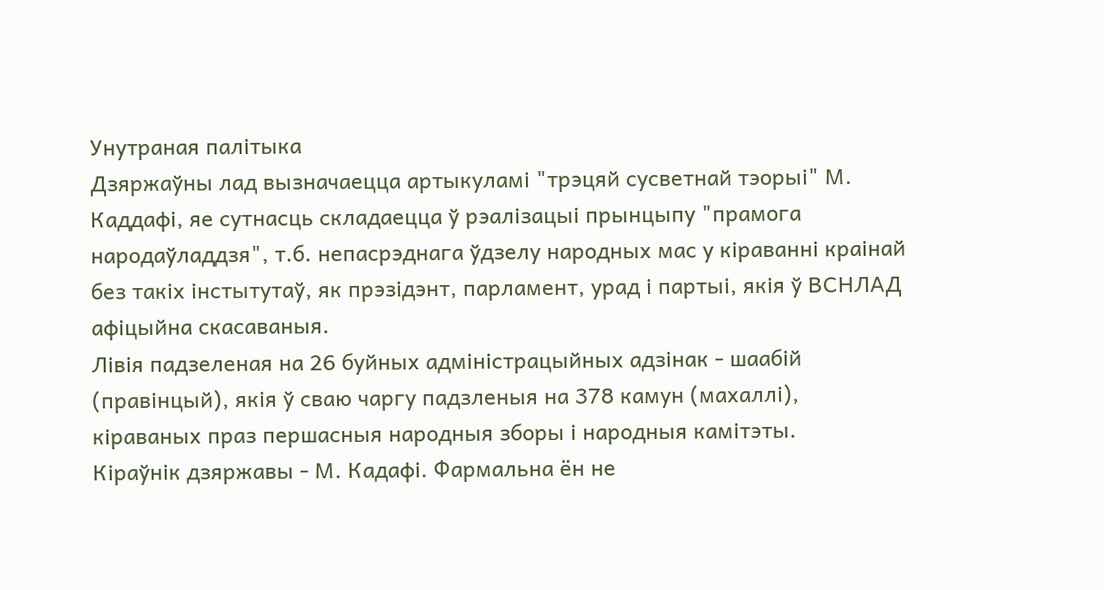Унутраная палітыка
Дзяржаўны лад вызначаецца артыкуламі "трэцяй сусветнай тэорыі" М. Каддафі, яе сутнасць складаецца ў рэалізацыі прынцыпу "прамога народаўладдзя", т.б. непасрэднага ўдзелу народных мас у кіраванні краінай без такіх інстытутаў, як прэзідэнт, парламент, урад і партыі, якія ў ВСНЛАД афіцыйна скасаваныя.
Лівія падзеленая на 26 буйных адміністрацыйных адзінак - шаабій (правінцый), якія ў сваю чаргу падзленыя на 378 камун (махаллі), кіраваных праз першасныя народныя зборы і народныя камітэты.
Кіраўнік дзяржавы - М. Кадафі. Фармальна ён не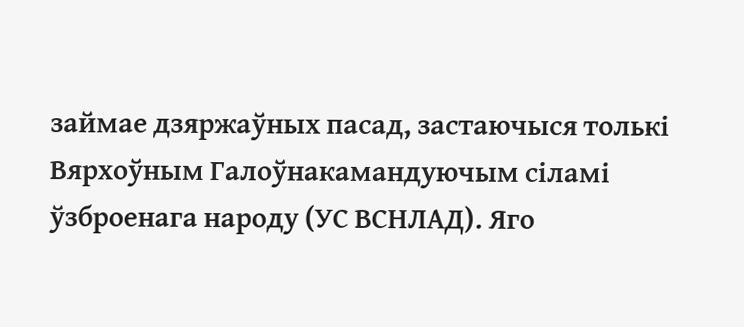займае дзяржаўных пасад, застаючыся толькі Вярхоўным Галоўнакамандуючым сіламі ўзброенага народу (УС ВСНЛАД). Яго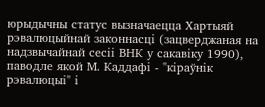юрыдычны статус вызначаецца Хартыяй рэвалюцыйнай законнасці (зацверджаная на надзвычайнай сесіі ВНК у сакавіку 1990), паводле якой М. Каддафі - "кіраўнік рэвалюцыі" і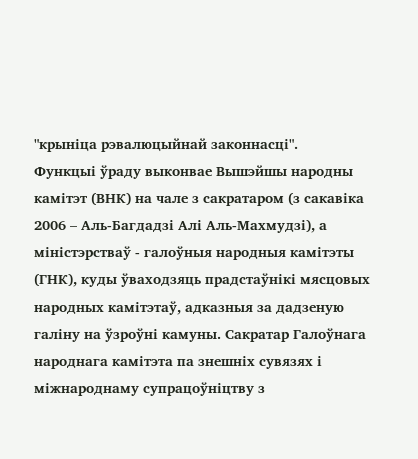"крыніца рэвалюцыйнай законнасці".
Функцыі ўраду выконвае Вышэйшы народны камітэт (ВНК) на чале з сакратаром (з сакавіка 2006 – Аль-Багдадзі Алі Аль-Махмудзі), а міністэрстваў - галоўныя народныя камітэты (ГНК), куды ўваходзяць прадстаўнікі мясцовых народных камітэтаў, адказныя за дадзеную галіну на ўзроўні камуны. Сакратар Галоўнага народнага камітэта па знешніх сувязях і міжнароднаму супрацоўніцтву з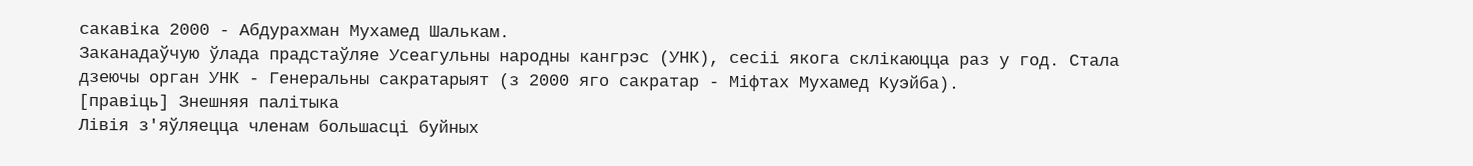сакавіка 2000 - Абдурахман Мухамед Шалькам.
Заканадаўчую ўлада прадстаўляе Усеагульны народны кангрэс (УНК), сесіі якога склікаюцца раз у год. Стала дзеючы орган УНК - Генеральны сакратарыят (з 2000 яго сакратар - Міфтах Мухамед Куэйба).
[правіць] Знешняя палітыка
Лівія з'яўляецца членам большасці буйных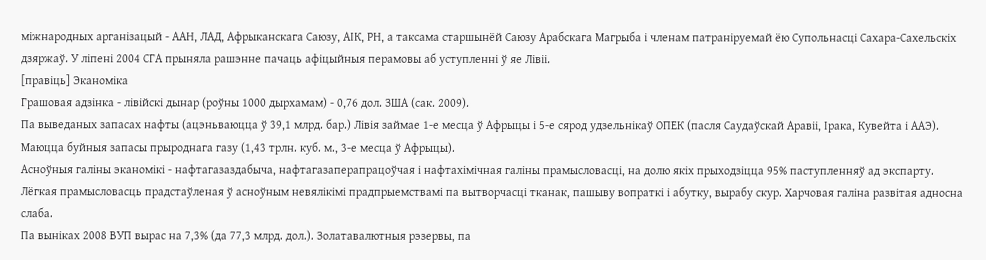міжнародных арганізацый - ААН, ЛАД, Афрыканскага Саюзу, АІК, РН, а таксама старшынёй Саюзу Арабскага Магрыба і членам патраніруемай ёю Супольнасці Сахара-Сахельскіх дзяржаў. У ліпені 2004 СГА прыняла рашэнне пачаць афіцыйныя перамовы аб уступленні ў яе Лівіі.
[правіць] Эканоміка
Грашовая адзінка - лівійскі дынар (роўны 1000 дырхамам) - 0,76 дол. ЗША (сак. 2009).
Па выведаных запасах нафты (ацэньваюцца ў 39,1 млрд. бар.) Лівія займае 1-е месца ў Афрыцы і 5-е сярод удзельнікаў ОПЕК (пасля Саудаўскай Аравіі, Ірака, Кувейта і ААЭ). Маюцца буйныя запасы прыроднага газу (1,43 трлн. куб. м., 3-е месца ў Афрыцы).
Асноўныя галіны эканомікі - нафтагазаздабыча, нафтагазаперапрацоўчая і нафтахімічная галіны прамысловасці, на долю якіх прыходзіцца 95% паступленняў ад экспарту. Лёгкая прамысловасць прадстаўленая ў асноўным невялікімі прадпрыемствамі па вытворчасці тканак, пашыву вопраткі і абутку, вырабу скур. Харчовая галіна развітая адносна слаба.
Па выніках 2008 ВУП вырас на 7,3% (да 77,3 млрд. дол.). Золатавалютныя рэзервы, па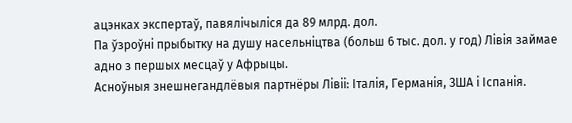ацэнках экспертаў, павялічыліся да 89 млрд. дол.
Па ўзроўні прыбытку на душу насельніцтва (больш 6 тыс. дол. у год) Лівія займае адно з першых месцаў у Афрыцы.
Асноўныя знешнегандлёвыя партнёры Лівіі: Італія, Германія, ЗША і Іспанія.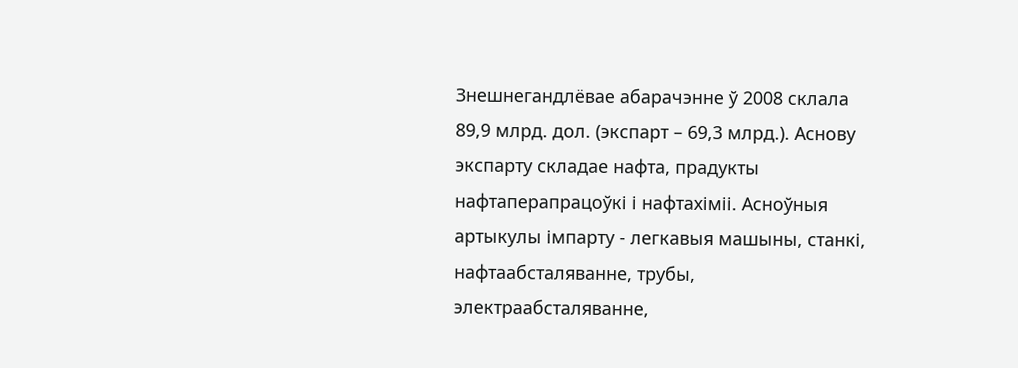Знешнегандлёвае абарачэнне ў 2008 склала 89,9 млрд. дол. (экспарт – 69,3 млрд.). Аснову экспарту складае нафта, прадукты нафтаперапрацоўкі і нафтахіміі. Асноўныя артыкулы імпарту - легкавыя машыны, станкі, нафтаабсталяванне, трубы, электраабсталяванне,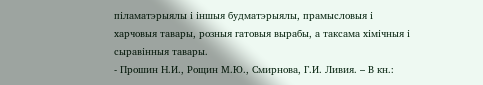піламатэрыялы і іншыя будматэрыялы, прамысловыя і харчовыя тавары, розныя гатовыя вырабы, а таксама хімічныя і сыравінныя тавары.
- Прошин Н.И., Рощин М.Ю., Смирнова, Г.И. Ливия. – В кн.: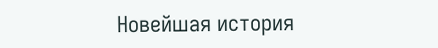Новейшая история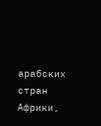арабских стран Африки,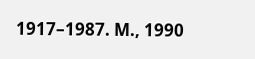1917–1987. М., 1990